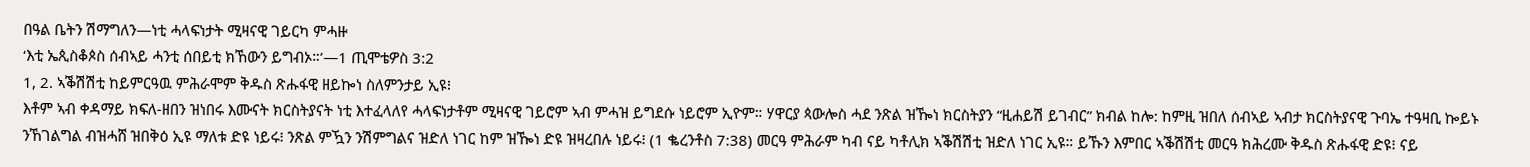በዓል ቤትን ሽማግለን—ነቲ ሓላፍነታት ሚዛናዊ ገይርካ ምሓዙ
‘እቲ ኤጲስቆጶስ ሰብኣይ ሓንቲ ሰበይቲ ክኸውን ይግብኦ።’—1 ጢሞቴዎስ 3:2
1, 2. ኣቕሽሽቲ ከይምርዓዉ ምሕራሞም ቅዱስ ጽሑፋዊ ዘይኰነ ስለምንታይ ኢዩ፧
እቶም ኣብ ቀዳማይ ክፍለ-ዘበን ዝነበሩ እሙናት ክርስትያናት ነቲ እተፈላለየ ሓላፍነታቶም ሚዛናዊ ገይሮም ኣብ ምሓዝ ይግደሱ ነይሮም ኢዮም። ሃዋርያ ጳውሎስ ሓደ ንጽል ዝዀነ ክርስትያን “ዚሐይሽ ይገብር” ክብል ከሎ: ከምዚ ዝበለ ሰብኣይ ኣብታ ክርስትያናዊ ጉባኤ ተዓዛቢ ኰይኑ ንኸገልግል ብዝሓሸ ዝበቅዕ ኢዩ ማለቱ ድዩ ነይሩ፧ ንጽል ምዃን ንሽምግልና ዝድለ ነገር ከም ዝዀነ ድዩ ዝዛረበሉ ነይሩ፧ (1 ቈረንቶስ 7:38) መርዓ ምሕራም ካብ ናይ ካቶሊክ ኣቕሽሽቲ ዝድለ ነገር ኢዩ። ይኹን እምበር ኣቕሽሽቲ መርዓ ክሕረሙ ቅዱስ ጽሑፋዊ ድዩ፧ ናይ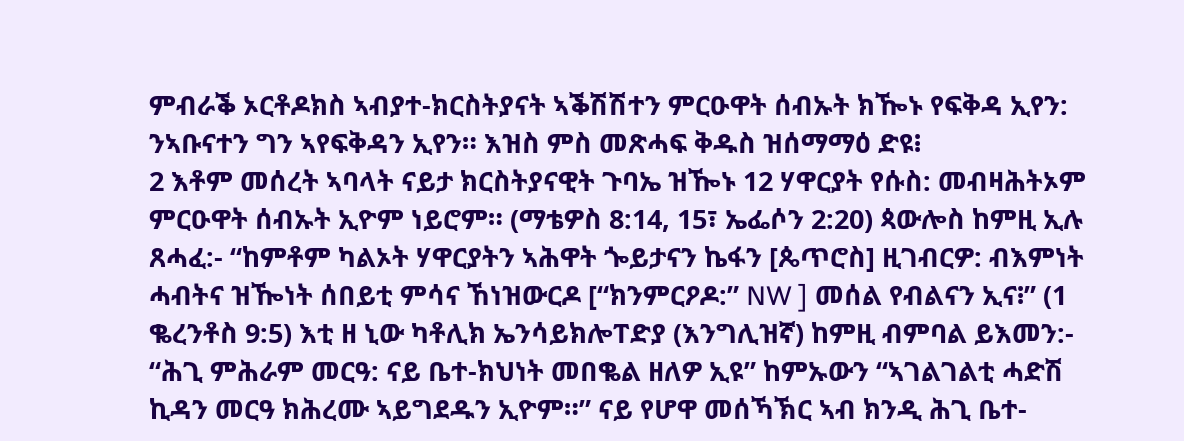ምብራቕ ኦርቶዶክስ ኣብያተ-ክርስትያናት ኣቕሽሽተን ምርዑዋት ሰብኡት ክዀኑ የፍቅዳ ኢየን: ንኣቡናተን ግን ኣየፍቅዳን ኢየን። እዝስ ምስ መጽሓፍ ቅዱስ ዝሰማማዕ ድዩ፧
2 እቶም መሰረት ኣባላት ናይታ ክርስትያናዊት ጉባኤ ዝዀኑ 12 ሃዋርያት የሱስ: መብዛሕትኦም ምርዑዋት ሰብኡት ኢዮም ነይሮም። (ማቴዎስ 8:14, 15፣ ኤፌሶን 2:20) ጳውሎስ ከምዚ ኢሉ ጸሓፈ:- “ከምቶም ካልኦት ሃዋርያትን ኣሕዋት ጐይታናን ኬፋን [ጴጥሮስ] ዚገብርዎ: ብእምነት ሓብትና ዝዀነት ሰበይቲ ምሳና ኸነዝውርዶ [“ክንምርዖዶ:” NW ] መሰል የብልናን ኢና፧” (1 ቈረንቶስ 9:5) እቲ ዘ ኒው ካቶሊክ ኤንሳይክሎፐድያ (እንግሊዝኛ) ከምዚ ብምባል ይእመን:- “ሕጊ ምሕራም መርዓ: ናይ ቤተ-ክህነት መበቈል ዘለዎ ኢዩ” ከምኡውን “ኣገልገልቲ ሓድሽ ኪዳን መርዓ ክሕረሙ ኣይግደዱን ኢዮም።” ናይ የሆዋ መሰኻኽር ኣብ ክንዲ ሕጊ ቤተ-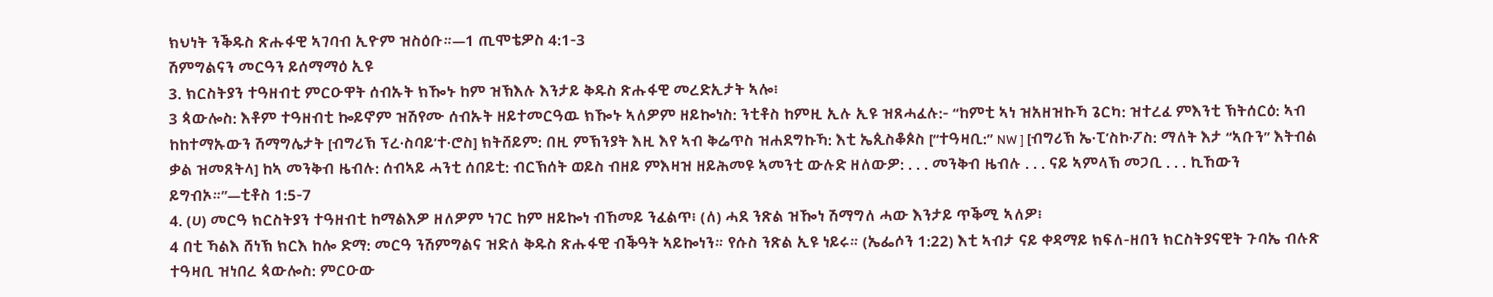ክህነት ንቕዱስ ጽሑፋዊ ኣገባብ ኢዮም ዝስዕቡ።—1 ጢሞቴዎስ 4:1-3
ሽምግልናን መርዓን ይሰማማዕ ኢዩ
3. ክርስትያን ተዓዘብቲ ምርዑዋት ሰብኡት ክዀኑ ከም ዝኽእሉ እንታይ ቅዱስ ጽሑፋዊ መረድኢታት ኣሎ፧
3 ጳውሎስ: እቶም ተዓዘብቲ ኰይኖም ዝሽየሙ ሰብኡት ዘይተመርዓዉ ክዀኑ ኣለዎም ዘይኰነስ: ንቲቶስ ከምዚ ኢሉ ኢዩ ዝጸሓፈሉ:- “ከምቲ ኣነ ዝአዘዝኩኻ ጌርካ: ዝተረፈ ምእንቲ ኽትሰርዕ: ኣብ ከከተማኡውን ሽማግሌታት [ብግሪኽ ፕረ·ስባይʹተ·ሮስ] ክትሸይም: በዚ ምኽንያት እዚ እየ ኣብ ቅሬጥስ ዝሐደግኩኻ: እቲ ኤጲስቆጶስ [“ተዓዛቢ:” NW ] [ብግሪኽ ኤ·ፒʹስኮ·ፖስ: ማለት እታ “ኣቡን” እትብል ቃል ዝመጸትላ] ከኣ መንቅብ ዜብሉ: ሰብኣይ ሓንቲ ሰበይቲ: ብርኽሰት ወይስ ብዘይ ምእዛዝ ዘይሕመዩ ኣመንቲ ውሉድ ዘለውዎ: . . . መንቅብ ዜብሉ . . . ናይ ኣምላኽ መጋቢ . . . ኪኸውን ይግብኦ።”—ቲቶስ 1:5-7
4. (ሀ) መርዓ ክርስትያን ተዓዘብቲ ከማልእዎ ዘለዎም ነገር ከም ዘይኰነ ብኸመይ ንፈልጥ፧ (ለ) ሓደ ንጽል ዝዀነ ሽማግለ ሓው እንታይ ጥቕሚ ኣለዎ፧
4 በቲ ኻልእ ሸነኽ ክርእ ከሎ ድማ: መርዓ ንሽምግልና ዝድለ ቅዱስ ጽሑፋዊ ብቕዓት ኣይኰነን። የሱስ ንጽል ኢዩ ነይሩ። (ኤፌሶን 1:22) እቲ ኣብታ ናይ ቀዳማይ ክፍለ-ዘበን ክርስትያናዊት ጉባኤ ብሉጽ ተዓዛቢ ዝነበረ ጳውሎስ: ምርዑው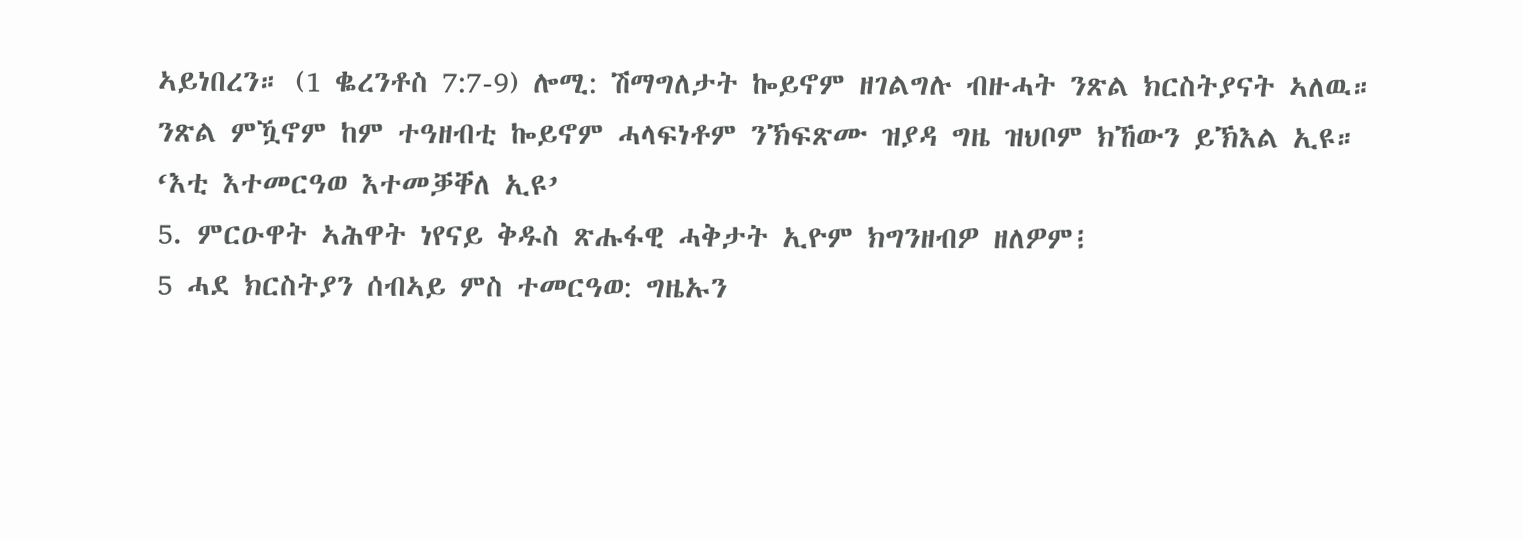ኣይነበረን። (1 ቈረንቶስ 7:7-9) ሎሚ: ሽማግለታት ኰይኖም ዘገልግሉ ብዙሓት ንጽል ክርስትያናት ኣለዉ። ንጽል ምዃኖም ከም ተዓዘብቲ ኰይኖም ሓላፍነቶም ንኽፍጽሙ ዝያዳ ግዜ ዝህቦም ክኸውን ይኽእል ኢዩ።
‘እቲ እተመርዓወ እተመቓቐለ ኢዩ’
5. ምርዑዋት ኣሕዋት ነየናይ ቅዱስ ጽሑፋዊ ሓቅታት ኢዮም ክግንዘብዎ ዘለዎም፧
5 ሓደ ክርስትያን ሰብኣይ ምስ ተመርዓወ: ግዜኡን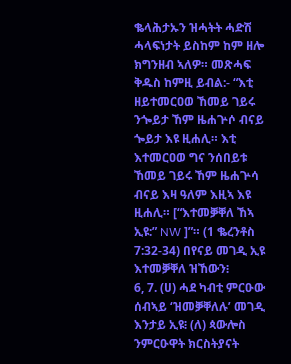ቈላሕታኡን ዝሓትት ሓድሽ ሓላፍነታት ይስከም ከም ዘሎ ክግንዘብ ኣለዎ። መጽሓፍ ቅዱስ ከምዚ ይብል:- “እቲ ዘይተመርዐወ ኸመይ ገይሩ ንጐይታ ኸም ዜሐጕሶ ብናይ ጐይታ እዩ ዚሐሊ። እቲ እተመርዐወ ግና ንሰበይቱ ኸመይ ገይሩ ኸም ዜሐጕሳ ብናይ እዛ ዓለም እዚኣ እዩ ዚሐሊ። [“እተመቓቐለ ኸኣ ኢዩ:” NW ]”። (1 ቈረንቶስ 7:32-34) በየናይ መገዲ ኢዩ እተመቓቐለ ዝኸውን፧
6, 7. (ሀ) ሓደ ካብቲ ምርዑው ሰብኣይ ‘ዝመቓቐለሉ’ መገዲ እንታይ ኢዩ፧ (ለ) ጳውሎስ ንምርዑዋት ክርስትያናት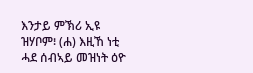እንታይ ምኽሪ ኢዩ ዝሃቦም፧ (ሐ) እዚኸ ነቲ ሓደ ሰብኣይ መዝነት ዕዮ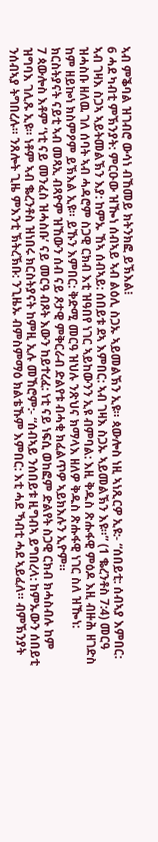ኣብ ምቕባል ዝገብሮ ውሳነ ብኸመይ ክትንክፎ ይኽእል፧
6 ሓደ ካብቲ ምኽንያት: ምርዑው ዝዀነ ሰብኣይ ኣብ ልዕሊ ስጋኡ ኣይመልኽን ኢዩ። ጳውሎስ ነዚ ኣነጺርዎ ኢዩ:- “ሰበይቲ: ሰብኣያ እምበር: ኣብ ገዛእ ስጋኣ ኣይትመልኽን እያ: ከምኡ ኸኣ ሰብኣይ: ሰበይቱ ደኣ እምበር: ኣብ ገዛእ ስጋኡ ኣይመልኽን እዩ።” (1 ቈረንቶስ 7:4) መርዓ ዝሓስቡ ዘለዉ ገለ ሰባት ኣብ ሓዳሮም ስጋዊ ርክብ እቲ ዝዓበየ ነገር ኣይከውንን ኢዩ ብምባል: እዚ ቅዱስ ጽሑፋዊ ምዕዶ እዚ ብዙሕ ዘገድስ ከም ዘይኰነ ክስምዖም ይኽእል ኢዩ። ይኹን እምበር: ቅድሚ መርዓ ዝህሉ ንጽህና ክማላእ ዘለዎ ቅዱስ ጽሑፋዊ ነገር ስለ ዝዀነ: ክርስትያናት ናይቲ ኣብ መጻኢ ብጻዮም ዝኸውን ሰብ ናይ ጾታዊ ምቅርራብ ድልየቱ ብሓቂ ክፈልጥዎ ኣይክእሉን ኢዮም።
7 ጳውሎስ እቶም ‘ነቲ ናይ መንፈስ ዝሓስቡ’ ናይ መርዓ ብጾት እውን ከይተረፈ: ነቲ ናይ ነፍሲ ወከፎም ድልየት ስጋዊ ርክብ ክሓስብሉ ከም ዝግባእ ገሊጹ ኢዩ። ነቶም ኣብ ቈረንቶስ ዝነበሩ ክርስትያናት ከምዚ ኢሉ መኸሮም:- “ሰብኣይ ንሰበይቱ ዚግብኣ ይግበረላ: ከምኡውን ሰበይቲ ንሰብኣያ ትግበረሉ። ንጸሎት ጊዜ ምእንቲ ኽትረኽቡ: ንጊዜኡ ብምስምማዕ ክልቴኹም እምበር: እቲ ሓደ ኻብቲ ሓደ ኣይፈለ። ብምኽንያት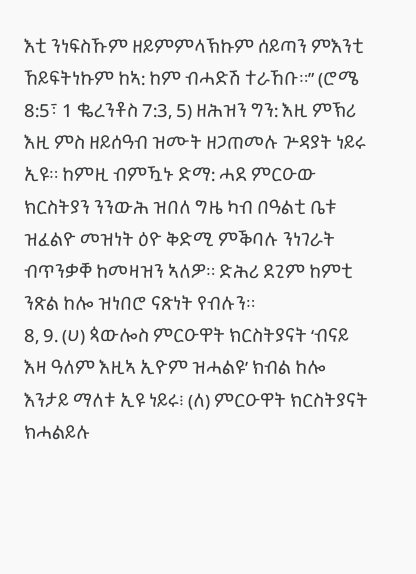እቲ ንነፍስኹም ዘይምምላኽኩም ሰይጣን ምእንቲ ኸይፍትነኩም ከኣ: ከም ብሓድሽ ተራኸቡ።” (ሮሜ 8:5፣ 1 ቈረንቶስ 7:3, 5) ዘሕዝን ግን: እዚ ምኽሪ እዚ ምስ ዘይሰዓብ ዝሙት ዘጋጠመሉ ጕዳያት ነይሩ ኢዩ። ከምዚ ብምዃኑ ድማ: ሓደ ምርዑው ክርስትያን ንንውሕ ዝበለ ግዜ ካብ በዓልቲ ቤቱ ዝፈልዮ መዝነት ዕዮ ቅድሚ ምቕባሉ ንነገራት ብጥንቃቐ ከመዛዝን ኣለዎ። ድሕሪ ደጊም ከምቲ ንጽል ከሎ ዝነበሮ ናጽነት የብሉን።
8, 9. (ሀ) ጳውሎስ ምርዑዋት ክርስትያናት ‘ብናይ እዛ ዓለም እዚኣ ኢዮም ዝሓልዩ’ ክብል ከሎ እንታይ ማለቱ ኢዩ ነይሩ፧ (ለ) ምርዑዋት ክርስትያናት ክሓልይሉ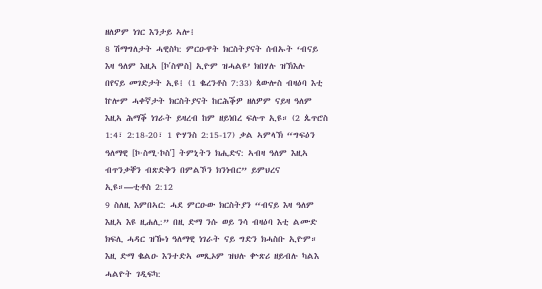ዘለዎም ነገር እንታይ ኣሎ፧
8 ሽማግለታት ሓዊስካ: ምርዑዋት ክርስትያናት ሰብኡት ‘ብናይ እዛ ዓለም እዚኣ [ኮʹስሞስ] ኢዮም ዝሓልዩ’ ክበሃሉ ዝኽእሉ በየናይ መገድታት ኢዩ፧ (1 ቈረንቶስ 7:33) ጳውሎስ ብዛዕባ እቲ ኵሎም ሓቀኛታት ክርስትያናት ከርሕቕዎ ዘለዎም ናይዛ ዓለም እዚኣ ሕማቕ ነገራት ይዛረብ ከም ዘይነበረ ፍሉጥ ኢዩ። (2 ጴጥሮስ 1:4፣ 2:18-20፣ 1 ዮሃንስ 2:15-17) ቃል ኣምላኽ “ግፍዕን ዓለማዊ [ኮ·ስሚ·ኮስʹ] ትምኒትን ክሒድና: ኣብዛ ዓለም እዚኣ ብጥንቃቐን ብጽድቅን በምልኾን ክንነብር” ይምህረና ኢዩ።—ቲቶስ 2:12
9 ስለዚ እምበኣር: ሓደ ምርዑው ክርስትያን “ብናይ እዛ ዓለም እዚኣ እዩ ዚሐሊ:” በዚ ድማ ንሱ ወይ ንሳ ብዛዕባ እቲ ልሙድ ክፍሊ ሓዳር ዝዀነ ዓለማዊ ነገራት ናይ ግድን ክሓስቡ ኢዮም። እዚ ድማ ቈልዑ እንተድኣ መጺኦም ዝህሉ ቍጽሪ ዘይብሉ ካልእ ሓልዮት ገዲፍካ: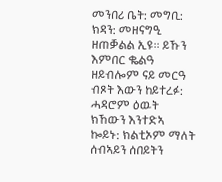መንበሪ ቤት: መግቢ: ክዳን: መዘናግዒ ዘጠቓልል ኢዩ። ይኹን እምበር ቈልዓ ዘይብሎም ናይ መርዓ ብጾት እውን ከይተረፉ: ሓዳሮም ዕዉት ክኸውን እንተድኣ ኰይኑ: ክልቲኦም ማለት ሰብኣይን ሰበይትን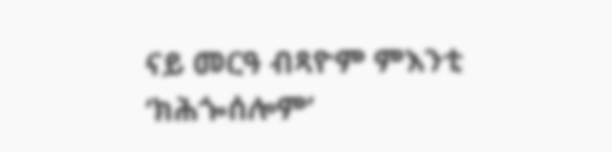ናይ መርዓ ብጻዮም ምእንቲ ‘ክሕጐሰሎም’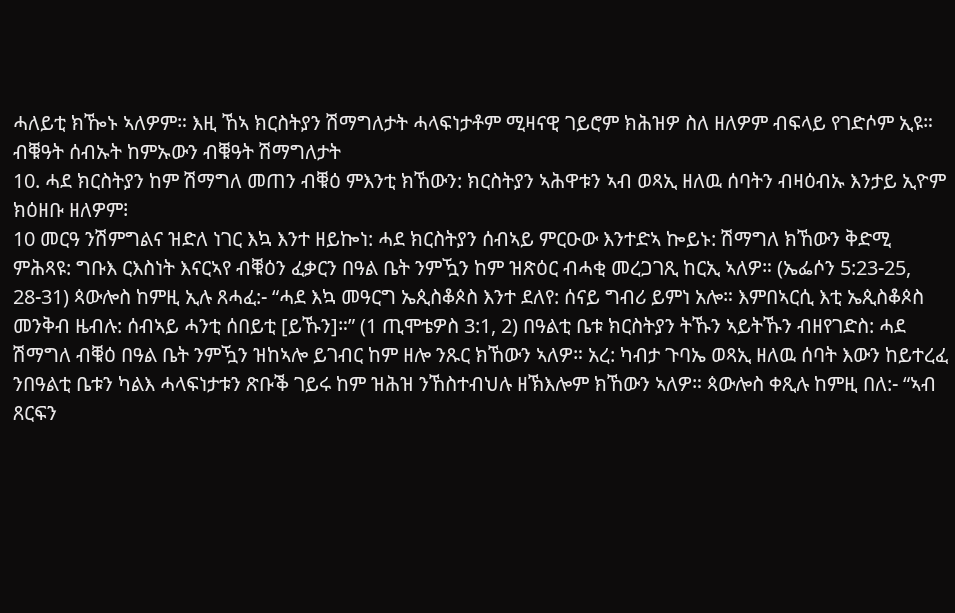ሓለይቲ ክዀኑ ኣለዎም። እዚ ኸኣ ክርስትያን ሽማግለታት ሓላፍነታቶም ሚዛናዊ ገይሮም ክሕዝዎ ስለ ዘለዎም ብፍላይ የገድሶም ኢዩ።
ብቑዓት ሰብኡት ከምኡውን ብቑዓት ሽማግለታት
10. ሓደ ክርስትያን ከም ሽማግለ መጠን ብቑዕ ምእንቲ ክኸውን: ክርስትያን ኣሕዋቱን ኣብ ወጻኢ ዘለዉ ሰባትን ብዛዕብኡ እንታይ ኢዮም ክዕዘቡ ዘለዎም፧
10 መርዓ ንሽምግልና ዝድለ ነገር እኳ እንተ ዘይኰነ: ሓደ ክርስትያን ሰብኣይ ምርዑው እንተድኣ ኰይኑ: ሽማግለ ክኸውን ቅድሚ ምሕጻዩ: ግቡእ ርእስነት እናርኣየ ብቑዕን ፈቃርን በዓል ቤት ንምዃን ከም ዝጽዕር ብሓቂ መረጋገጺ ከርኢ ኣለዎ። (ኤፌሶን 5:23-25, 28-31) ጳውሎስ ከምዚ ኢሉ ጸሓፈ:- “ሓደ እኳ መዓርግ ኤጲስቆጶስ እንተ ደለየ: ሰናይ ግብሪ ይምነ አሎ። እምበኣርሲ እቲ ኤጲስቆጶስ መንቅብ ዜብሉ: ሰብኣይ ሓንቲ ሰበይቲ [ይኹን]።” (1 ጢሞቴዎስ 3:1, 2) በዓልቲ ቤቱ ክርስትያን ትኹን ኣይትኹን ብዘየገድስ: ሓደ ሽማግለ ብቑዕ በዓል ቤት ንምዃን ዝከኣሎ ይገብር ከም ዘሎ ንጹር ክኸውን ኣለዎ። አረ: ካብታ ጉባኤ ወጻኢ ዘለዉ ሰባት እውን ከይተረፈ ንበዓልቲ ቤቱን ካልእ ሓላፍነታቱን ጽቡቕ ገይሩ ከም ዝሕዝ ንኸስተብህሉ ዘኽእሎም ክኸውን ኣለዎ። ጳውሎስ ቀጺሉ ከምዚ በለ:- “ኣብ ጸርፍን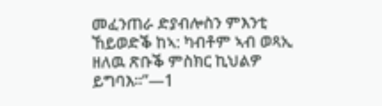መፈንጠራ ድያብሎስን ምእንቲ ኸይወድቕ ከኣ: ካብቶም ኣብ ወጻኢ ዘለዉ ጽቡቕ ምስክር ኪህልዎ ይግባእ።”—1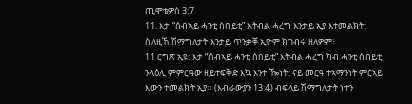ጢሞቴዎስ 3:7
11. እታ “ሰብኣይ ሓንቲ ሰበይቲ” እትብል ሓረግ እንታይ ኢያ እተመልክት: ስለዚኸ ሽማግለታት እንታይ ጥንቃቐ ኢዮም ክገብሩ ዘለዎም፧
11 ርግጽ ኢዩ: እታ “ሰብኣይ ሓንቲ ሰበይቲ” እትብል ሓረግ ካብ ሓንቲ ሰበይቲ ንላዕሊ ምምርዓው ዘይተፍቅድ እኳ እንተ ዀነት: ናይ መርዓ ተኣማንነት ምርኣይ እውን ተመልክት ኢያ። (እብራውያን 13:4) ብፍላይ ሽማግለታት ነተን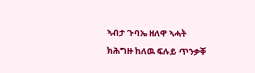ኣብታ ጉባኤ ዘለዋ ኣሓት ክሕግዙ ከለዉ ፍሉይ ጥንቃቐ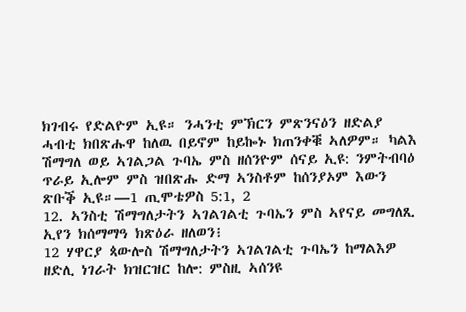ክገብሩ የድልዮም ኢዩ። ንሓንቲ ምኽርን ምጽንናዕን ዘድልያ ሓብቲ ክበጽሑዋ ከለዉ በይኖም ከይኰኑ ክጠንቀቑ ኣለዎም። ካልእ ሽማግለ ወይ ኣገልጋል ጉባኤ ምስ ዘሰንዮም ሰናይ ኢዩ: ንምትብባዕ ጥራይ ኢሎም ምስ ዝበጽሑ ድማ ኣንስቶም ከሰንያኦም እውን ጽቡቕ ኢዩ።—1 ጢሞቴዎስ 5:1, 2
12. ኣንስቲ ሽማግለታትን ኣገልገልቲ ጉባኤን ምስ ኣየናይ መግለጺ ኢየን ክሰማማዓ ክጽዕራ ዘለወን፧
12 ሃዋርያ ጳውሎስ ሽማግለታትን ኣገልገልቲ ጉባኤን ከማልእዎ ዘድሊ ነገራት ክዝርዝር ከሎ: ምስዚ ኣሰንዩ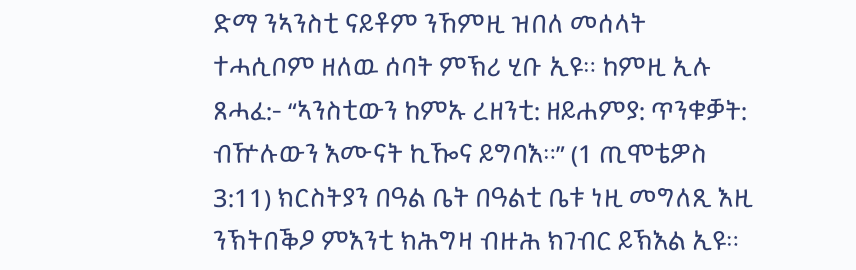ድማ ንኣንስቲ ናይቶም ንኸምዚ ዝበለ መሰላት ተሓሲቦም ዘለዉ ሰባት ምኽሪ ሂቡ ኢዩ። ከምዚ ኢሉ ጸሓፈ:- “ኣንስቲውን ከምኡ ረዘንቲ: ዘይሐምያ: ጥንቁቓት: ብዅሉውን እሙናት ኪዀና ይግባእ።” (1 ጢሞቴዎስ 3:11) ክርስትያን በዓል ቤት በዓልቲ ቤቱ ነዚ መግለጺ እዚ ንኽትበቕዖ ምእንቲ ክሕግዛ ብዙሕ ክገብር ይኽእል ኢዩ።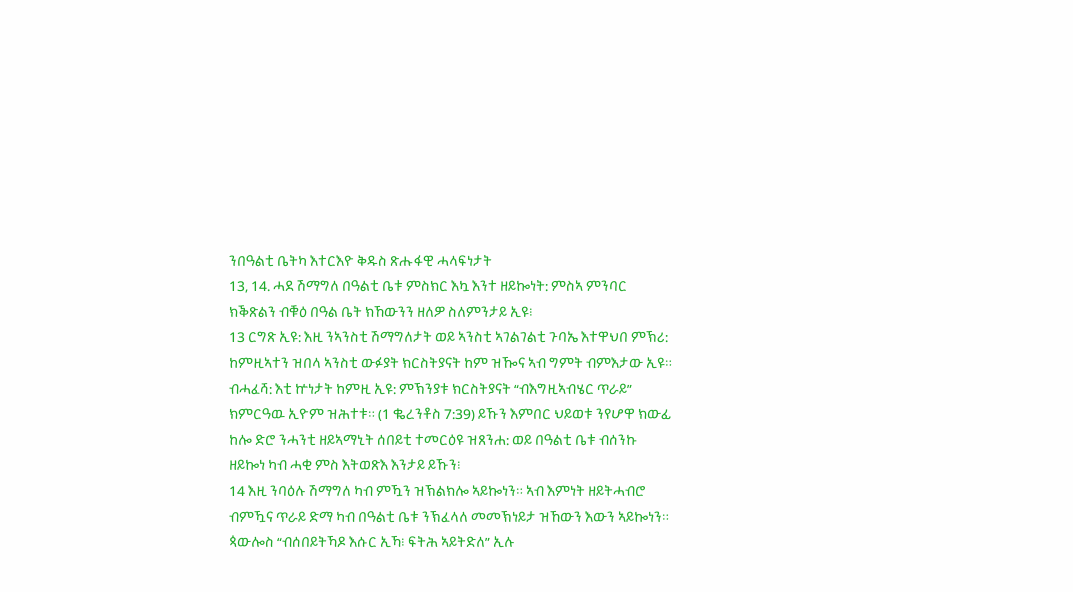ንበዓልቲ ቤትካ እተርእዮ ቅዱስ ጽሑፋዊ ሓላፍነታት
13, 14. ሓደ ሽማግለ በዓልቲ ቤቱ ምስክር እኳ እንተ ዘይኰነት: ምስኣ ምንባር ክቕጽልን ብቑዕ በዓል ቤት ክኸውንን ዘለዎ ስለምንታይ ኢዩ፧
13 ርግጽ ኢዩ: እዚ ንኣንስቲ ሽማግለታት ወይ ኣንስቲ ኣገልገልቲ ጉባኤ እተዋህበ ምኽሪ: ከምዚኣተን ዝበላ ኣንስቲ ውፉያት ክርስትያናት ከም ዝዀና ኣብ ግምት ብምእታው ኢዩ። ብሓፈሻ: እቲ ኵነታት ከምዚ ኢዩ: ምኽንያቱ ክርስትያናት “ብእግዚኣብሄር ጥራይ” ክምርዓዉ ኢዮም ዝሕተቱ። (1 ቈረንቶስ 7:39) ይኹን እምበር ህይወቱ ንየሆዋ ክውፊ ከሎ ድሮ ንሓንቲ ዘይኣማኒት ሰበይቲ ተመርዕዩ ዝጸንሐ: ወይ በዓልቲ ቤቱ ብሰንኩ ዘይኰነ ካብ ሓቂ ምስ እትወጽእ እንታይ ይኹን፧
14 እዚ ንባዕሉ ሽማግለ ካብ ምዃን ዝኽልክሎ ኣይኰነን። ኣብ እምነት ዘይትሓብሮ ብምዃና ጥራይ ድማ ካብ በዓልቲ ቤቱ ንኽፈላለ መመኽነይታ ዝኸውን እውን ኣይኰነን። ጳውሎስ “ብሰበይትኻዶ እሱር ኢኻ፧ ፍትሕ ኣይትድለ” ኢሉ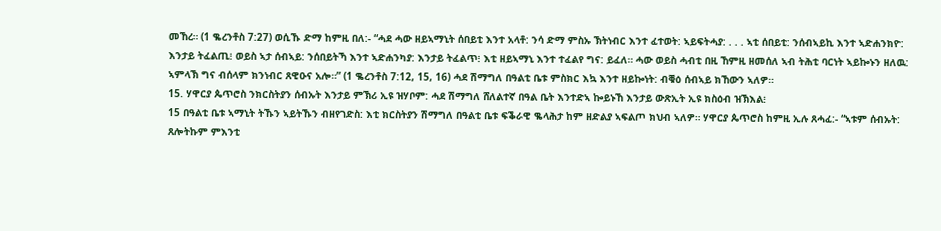መኸረ። (1 ቈረንቶስ 7:27) ወሲኹ ድማ ከምዚ በለ:- “ሓደ ሓው ዘይኣማኒት ሰበይቲ እንተ አላቶ: ንሳ ድማ ምስኡ ኽትነብር እንተ ፈተወት: ኣይፍትሓያ: . . . ኣቲ ሰበይቲ: ንሰብኣይኪ እንተ ኣድሐንክዮ: እንታይ ትፈልጢ፧ ወይስ ኣታ ሰብኣይ: ንሰበይትኻ እንተ ኣድሐንካያ: እንታይ ትፈልጥ፧ እቲ ዘይኣማኒ እንተ ተፈልየ ግና: ይፈለ። ሓው ወይስ ሓብቲ በዚ ኸምዚ ዘመሰለ ኣብ ትሕቲ ባርነት ኣይኰኑን ዘለዉ: ኣምላኽ ግና ብሰላም ክንነብር ጸዊዑና አሎ።” (1 ቈረንቶስ 7:12, 15, 16) ሓደ ሽማግለ በዓልቲ ቤቱ ምስክር እኳ እንተ ዘይኰነት: ብቑዕ ሰብኣይ ክኸውን ኣለዎ።
15. ሃዋርያ ጴጥሮስ ንክርስትያን ሰብኡት እንታይ ምኽሪ ኢዩ ዝሃቦም: ሓደ ሽማግለ ሸለልተኛ በዓል ቤት እንተድኣ ኰይኑኸ እንታይ ውጽኢት ኢዩ ክስዕብ ዝኽእል፧
15 በዓልቲ ቤቱ ኣማኒት ትኹን ኣይትኹን ብዘየገድስ: እቲ ክርስትያን ሽማግለ በዓልቲ ቤቱ ፍቕራዊ ቈላሕታ ከም ዘድልያ ኣፍልጦ ክህብ ኣለዎ። ሃዋርያ ጴጥሮስ ከምዚ ኢሉ ጸሓፈ:- “ኣቱም ሰብኡት: ጸሎትኩም ምእንቲ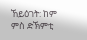ኸይዕገት: ከም ምስ ድኽምቲ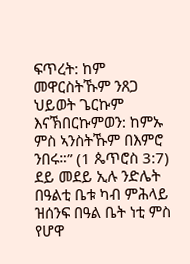ፍጥረት: ከም መዋርስትኹም ንጸጋ ህይወት ጌርኩም እናኽበርኩምወን: ከምኡ ምስ ኣንስትኹም በእምሮ ንበሩ።” (1 ጴጥሮስ 3:7) ደይ መደይ ኢሉ ንድሌት በዓልቲ ቤቱ ካብ ምሕላይ ዝሰንፍ በዓል ቤት ነቲ ምስ የሆዋ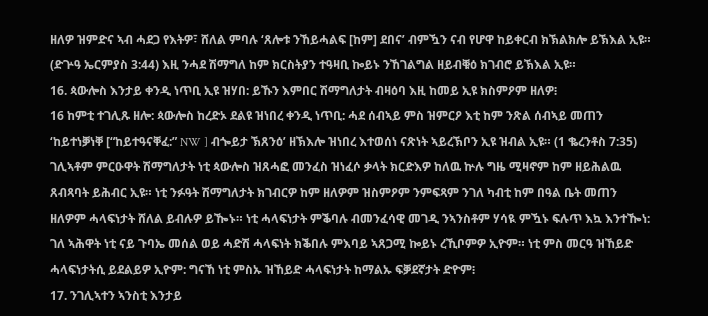ዘለዎ ዝምድና ኣብ ሓደጋ የእትዎ፣ ሸለል ምባሉ ‘ጸሎቱ ንኸይሓልፍ [ከም] ደበና’ ብምዃን ናብ የሆዋ ከይቀርብ ክኽልክሎ ይኽእል ኢዩ። (ድጕዓ ኤርምያስ 3:44) እዚ ንሓደ ሽማግለ ከም ክርስትያን ተዓዛቢ ኰይኑ ንኸገልግል ዘይብቑዕ ክገብሮ ይኽእል ኢዩ።
16. ጳውሎስ እንታይ ቀንዲ ነጥቢ ኢዩ ዝሃበ: ይኹን እምበር ሽማግለታት ብዛዕባ እዚ ከመይ ኢዩ ክስምዖም ዘለዎ፧
16 ከምቲ ተገሊጹ ዘሎ: ጳውሎስ ከረድኦ ደልዩ ዝነበረ ቀንዲ ነጥቢ: ሓደ ሰብኣይ ምስ ዝምርዖ እቲ ከም ንጽል ሰብኣይ መጠን ‘ከይተነቓነቐ [“ከይተዓናቐፈ:” NW ] ብጐይታ ኽጸንዕ’ ዘኽእሎ ዝነበረ እተወሰነ ናጽነት ኣይረኽቦን ኢዩ ዝብል ኢዩ። (1 ቈረንቶስ 7:35) ገሊኣቶም ምርዑዋት ሽማግለታት ነቲ ጳውሎስ ዝጸሓፎ መንፈስ ዝነፈሶ ቃላት ክርድእዎ ከለዉ ኵሉ ግዜ ሚዛኖም ከም ዘይሕልዉ ጸብጻባት ይሕብር ኢዩ። ነቲ ንፉዓት ሽማግለታት ክገብርዎ ከም ዘለዎም ዝስምዖም ንምፍጻም ንገለ ካብቲ ከም በዓል ቤት መጠን ዘለዎም ሓላፍነታት ሸለል ይብሉዎ ይዀኑ። ነቲ ሓላፍነታት ምቕባሉ ብመንፈሳዊ መገዲ ንኣንስቶም ሃሳዪ ምዃኑ ፍሉጥ እኳ እንተዀነ: ገለ ኣሕዋት ነቲ ናይ ጉባኤ መሰል ወይ ሓድሽ ሓላፍነት ክቕበሉ ምእባይ ኣጸጋሚ ኰይኑ ረኺቦምዎ ኢዮም። ነቲ ምስ መርዓ ዝኸይድ ሓላፍነታትሲ ይደልይዎ ኢዮም: ግናኸ ነቲ ምስኡ ዝኸይድ ሓላፍነታት ከማልኡ ፍቓደኛታት ድዮም፧
17. ንገሊኣተን ኣንስቲ እንታይ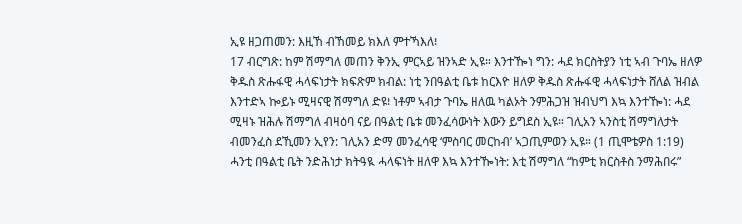ኢዩ ዘጋጠመን: እዚኸ ብኸመይ ክእለ ምተኻእለ፧
17 ብርግጽ: ከም ሽማግለ መጠን ቅንኢ ምርኣይ ዝንኣድ ኢዩ። እንተዀነ ግን: ሓደ ክርስትያን ነቲ ኣብ ጉባኤ ዘለዎ ቅዱስ ጽሑፋዊ ሓላፍነታት ክፍጽም ክብል: ነቲ ንበዓልቲ ቤቱ ከርእዮ ዘለዎ ቅዱስ ጽሑፋዊ ሓላፍነታት ሸለል ዝብል እንተድኣ ኰይኑ ሚዛናዊ ሽማግለ ድዩ፧ ነቶም ኣብታ ጉባኤ ዘለዉ ካልኦት ንምሕጋዝ ዝብህግ እኳ እንተዀነ: ሓደ ሚዛኑ ዝሕሉ ሽማግለ ብዛዕባ ናይ በዓልቲ ቤቱ መንፈሳውነት እውን ይግደስ ኢዩ። ገሊአን ኣንስቲ ሽማግለታት ብመንፈስ ደኺመን ኢየን: ገሊአን ድማ መንፈሳዊ ‘ምስባር መርከብ’ ኣጋጢምወን ኢዩ። (1 ጢሞቴዎስ 1:19) ሓንቲ በዓልቲ ቤት ንድሕነታ ክትዓዪ ሓላፍነት ዘለዋ እኳ እንተዀነት: እቲ ሽማግለ “ከምቲ ክርስቶስ ንማሕበሩ”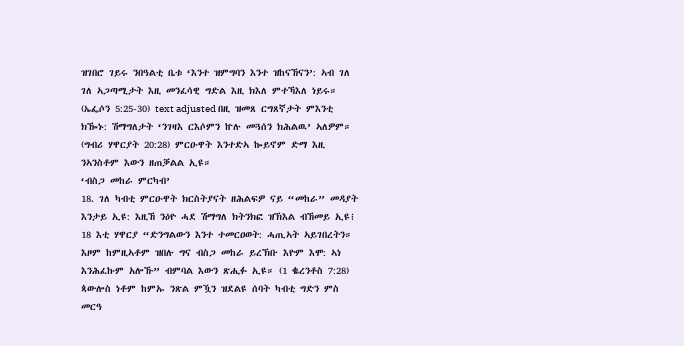ዝገበሮ ገይሩ ንበዓልቲ ቤቱ ‘እንተ ዝምግባን እንተ ዝከናኸናን’: ኣብ ገለ ገለ ኣጋጣሚታት እዚ መንፈሳዊ ግድል እዚ ክእለ ምተኻእለ ነይሩ። (ኤፌሶን 5:25-30) text adjusted በዚ ዝመጸ ርግጸኛታት ምእንቲ ክዀኑ: ሽማግለታት ‘ንገዛእ ርእሶምን ኵሉ መጓሰን ክሕልዉ’ ኣለዎም። (ግብሪ ሃዋርያት 20:28) ምርዑዋት እንተድኣ ኰይኖም ድማ እዚ ንኣንስቶም እውን ዘጠቓልል ኢዩ።
‘ብስጋ መከራ ምርካብ’
18. ገለ ካብቲ ምርዑዋት ክርስትያናት ዘሕልፍዎ ናይ “መከራ” መዳያት እንታይ ኢዩ: እዚኸ ንዕዮ ሓደ ሽማግለ ክትንክፎ ዝኽእል ብኸመይ ኢዩ፧
18 እቲ ሃዋርያ “ድንግልውን እንተ ተመርዐወት: ሓጢኣት ኣይገበረትን። እዞም ከምዚኣቶም ዝበሉ ግና ብስጋ መከራ ይረኽቡ እዮም እሞ: ኣነ እንሕፈኩም አሎኹ” ብምባል እውን ጽሒፉ ኢዩ። (1 ቈረንቶስ 7:28) ጳውሎስ ነቶም ከምኡ ንጽል ምዃን ዝደልዩ ሰባት ካብቲ ግድን ምስ መርዓ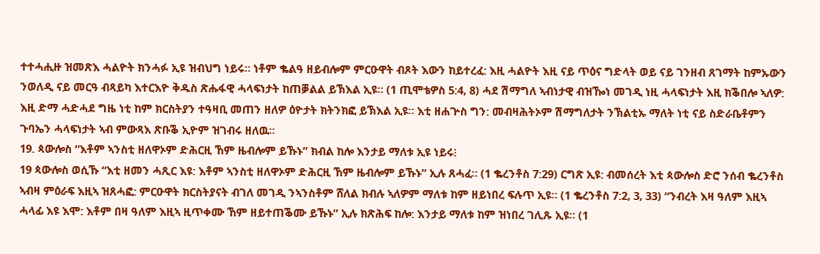ተተሓሒዙ ዝመጽእ ሓልዮት ክንሓፉ ኢዩ ዝብህግ ነይሩ። ነቶም ቈልዓ ዘይብሎም ምርዑዋት ብጾት እውን ከይተረፈ: እዚ ሓልዮት እዚ ናይ ጥዕና ግድላት ወይ ናይ ገንዘብ ጸገማት ከምኡውን ንወለዲ ናይ መርዓ ብጻይካ እተርእዮ ቅዱስ ጽሑፋዊ ሓላፍነታት ከጠቓልል ይኽእል ኢዩ። (1 ጢሞቴዎስ 5:4, 8) ሓደ ሽማግለ ኣብነታዊ ብዝዀነ መገዲ ነዚ ሓላፍነታት እዚ ክቕበሎ ኣለዎ: እዚ ድማ ሓድሓደ ግዜ ነቲ ከም ክርስትያን ተዓዛቢ መጠን ዘለዎ ዕዮታት ክትንክፎ ይኽእል ኢዩ። እቲ ዘሐጕስ ግን: መብዛሕትኦም ሽማግለታት ንኽልቲኡ ማለት ነቲ ናይ ስድራቤቶምን ጉባኤን ሓላፍነታት ኣብ ምውጻእ ጽቡቕ ኢዮም ዝገብሩ ዘለዉ።
19. ጳውሎስ “እቶም ኣንስቲ ዘለዋኦም ድሕርዚ ኸም ዜብሎም ይኹኑ” ክብል ከሎ እንታይ ማለቱ ኢዩ ነይሩ፧
19 ጳውሎስ ወሲኹ “እቲ ዘመን ሓጺር እዩ: እቶም ኣንስቲ ዘለዋኦም ድሕርዚ ኸም ዜብሎም ይኹኑ” ኢሉ ጸሓፈ። (1 ቈረንቶስ 7:29) ርግጽ ኢዩ: ብመሰረት እቲ ጳውሎስ ድሮ ንሰብ ቈረንቶስ ኣብዛ ምዕራፍ እዚኣ ዝጸሓፎ: ምርዑዋት ክርስትያናት ብገለ መገዲ ንኣንስቶም ሸለል ክብሉ ኣለዎም ማለቱ ከም ዘይነበረ ፍሉጥ ኢዩ። (1 ቈረንቶስ 7:2, 3, 33) “ንብረት እዛ ዓለም እዚኣ ሓላፊ እዩ እሞ: እቶም በዛ ዓለም እዚኣ ዚጥቀሙ ኸም ዘይተጠቕሙ ይኹኑ” ኢሉ ክጽሕፍ ከሎ: እንታይ ማለቱ ከም ዝነበረ ገሊጹ ኢዩ። (1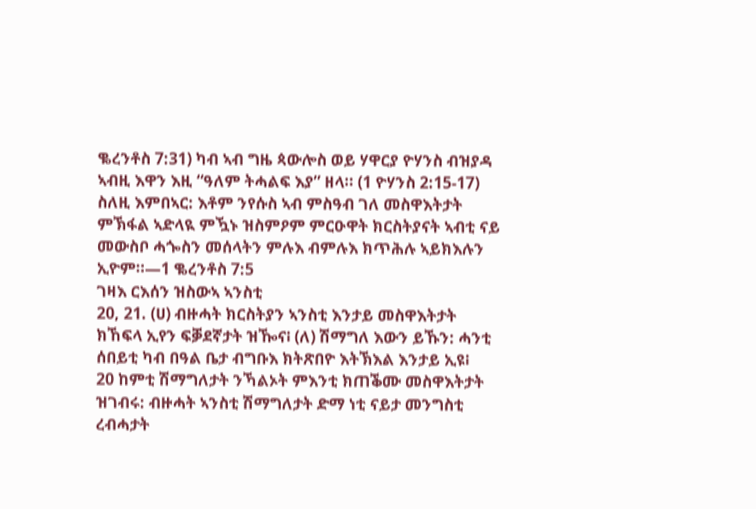ቈረንቶስ 7:31) ካብ ኣብ ግዜ ጳውሎስ ወይ ሃዋርያ ዮሃንስ ብዝያዳ ኣብዚ እዋን እዚ “ዓለም ትሓልፍ እያ” ዘላ። (1 ዮሃንስ 2:15-17) ስለዚ እምበኣር: እቶም ንየሱስ ኣብ ምስዓብ ገለ መስዋእትታት ምኽፋል ኣድላዪ ምዃኑ ዝስምዖም ምርዑዋት ክርስትያናት ኣብቲ ናይ መውስቦ ሓጐስን መሰላትን ምሉእ ብምሉእ ክጥሕሉ ኣይክእሉን ኢዮም።—1 ቈረንቶስ 7:5
ገዛእ ርእሰን ዝስውኣ ኣንስቲ
20, 21. (ሀ) ብዙሓት ክርስትያን ኣንስቲ እንታይ መስዋእትታት ክኸፍላ ኢየን ፍቓደኛታት ዝዀና፧ (ለ) ሽማግለ እውን ይኹን: ሓንቲ ሰበይቲ ካብ በዓል ቤታ ብግቡእ ክትጽበዮ እትኽእል እንታይ ኢዩ፧
20 ከምቲ ሽማግለታት ንኻልኦት ምእንቲ ክጠቕሙ መስዋእትታት ዝገብሩ: ብዙሓት ኣንስቲ ሽማግለታት ድማ ነቲ ናይታ መንግስቲ ረብሓታት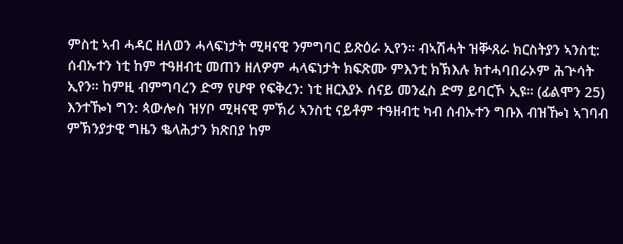ምስቲ ኣብ ሓዳር ዘለወን ሓላፍነታት ሚዛናዊ ንምግባር ይጽዕራ ኢየን። ብኣሽሓት ዝቝጸራ ክርስትያን ኣንስቲ: ሰብኡተን ነቲ ከም ተዓዘብቲ መጠን ዘለዎም ሓላፍነታት ክፍጽሙ ምእንቲ ክኽእሉ ክተሓባበራኦም ሕጕሳት ኢየን። ከምዚ ብምግባረን ድማ የሆዋ የፍቅረን: ነቲ ዘርእያኦ ሰናይ መንፈስ ድማ ይባርኾ ኢዩ። (ፊልሞን 25) እንተዀነ ግን: ጳውሎስ ዝሃቦ ሚዛናዊ ምኽሪ ኣንስቲ ናይቶም ተዓዘብቲ ካብ ሰብኡተን ግቡእ ብዝዀነ ኣገባብ ምኽንያታዊ ግዜን ቈላሕታን ክጽበያ ከም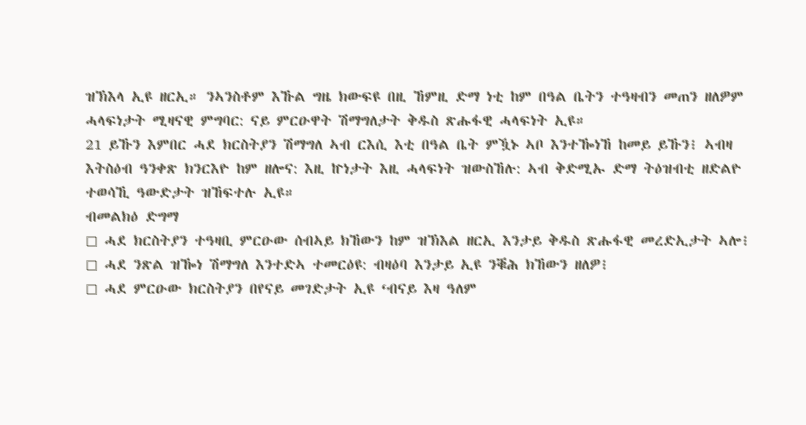ዝኽእላ ኢዩ ዘርኢ። ንኣንስቶም እኹል ግዜ ክውፍዩ በዚ ኸምዚ ድማ ነቲ ከም በዓል ቤትን ተዓዛብን መጠን ዘለዎም ሓላፍነታት ሚዛናዊ ምግባር: ናይ ምርዑዋት ሽማግለታት ቅዱስ ጽሑፋዊ ሓላፍነት ኢዩ።
21 ይኹን እምበር ሓደ ክርስትያን ሽማግለ ኣብ ርእሲ እቲ በዓል ቤት ምዃኑ ኣቦ እንተዀነኸ ከመይ ይኹን፧ ኣብዛ እትስዕብ ዓንቀጽ ክንርእዮ ከም ዘሎና: እዚ ኵነታት እዚ ሓላፍነት ዝውስኸሉ: ኣብ ቅድሚኡ ድማ ትዕዝብቲ ዘድልዮ ተወሳኺ ዓውድታት ዝኸፍተሉ ኢዩ።
ብመልክዕ ድግማ
◻ ሓደ ክርስትያን ተዓዛቢ ምርዑው ሰብኣይ ክኸውን ከም ዝኽእል ዘርኢ እንታይ ቅዱስ ጽሑፋዊ መረድኢታት ኣሎ፧
◻ ሓደ ንጽል ዝዀነ ሽማግለ እንተድኣ ተመርዕዩ: ብዛዕባ እንታይ ኢዩ ንቑሕ ክኸውን ዘለዎ፧
◻ ሓደ ምርዑው ክርስትያን በየናይ መገድታት ኢዩ ‘ብናይ እዛ ዓለም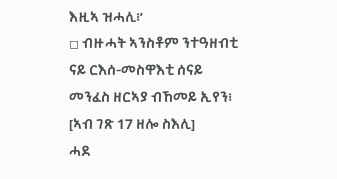እዚኣ ዝሓሊ፧’
◻ ብዙሓት ኣንስቶም ንተዓዘብቲ ናይ ርእሰ-መስዋእቲ ሰናይ መንፈስ ዘርኣያ ብኸመይ ኢየን፧
[ኣብ ገጽ 17 ዘሎ ስእሊ]
ሓደ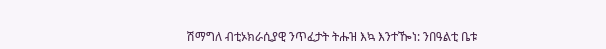ሽማግለ ብቲኦክራሲያዊ ንጥፈታት ትሑዝ እኳ እንተዀነ: ንበዓልቲ ቤቱ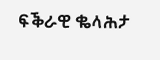ፍቕራዊ ቈላሕታ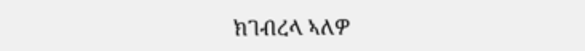ክገብረላ ኣለዎ